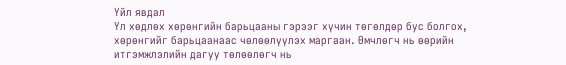Үйл явдал
Үл хөдлөх хөрөнгийн барьцааны гэрээг хүчин төгөлдөр бус болгох, хөрөнгийг барьцаанаас чөлөөлүүлэх маргаан. Өмчлөгч нь өөрийн итгэмжлэлийн дагуу төлөөлөгч нь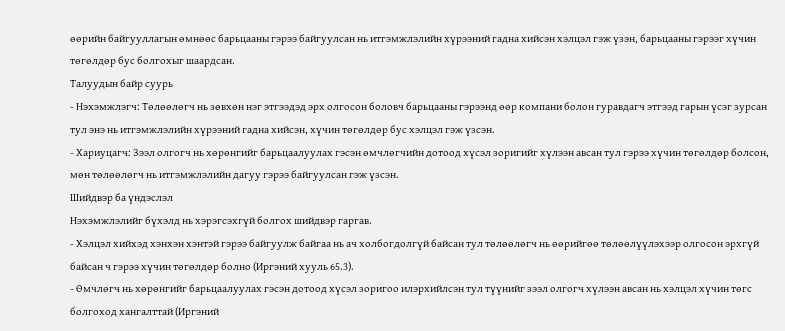өөрийн байгууллагын өмнөөс барьцааны гэрээ байгуулсан нь итгэмжлэлийн хүрээний гадна хийсэн хэлцэл гэж үзэн, барьцааны гэрээг хүчин төгөлдөр бус болгохыг шаардсан.
Талуудын байр суурь
- Нэхэмжлэгч: Төлөөлөгч нь зөвхөн нэг этгээдэд эрх олгосон боловч барьцааны гэрээнд өөр компани болон гуравдагч этгээд гарын үсэг зурсан тул энэ нь итгэмжлэлийн хүрээний гадна хийсэн, хүчин төгөлдөр бус хэлцэл гэж үзсэн.
- Хариуцагч: Зээл олгогч нь хөрөнгийг барьцаалуулах гэсэн өмчлөгчийн дотоод хүсэл зоригийг хүлээн авсан тул гэрээ хүчин төгөлдөр болсон, мөн төлөөлөгч нь итгэмжлэлийн дагуу гэрээ байгуулсан гэж үзсэн.
Шийдвэр ба үндэслэл
Нэхэмжлэлийг бүхэлд нь хэрэгсэхгүй болгох шийдвэр гаргав.
- Хэлцэл хийхэд хэнхэн хэнтэй гэрээ байгуулж байгаа нь ач холбогдолгүй байсан тул төлөөлөгч нь өөрийгөө төлөөлүүлэхээр олгосон эрхгүй байсан ч гэрээ хүчин төгөлдөр болно (Иргэний хууль 65.3).
- Өмчлөгч нь хөрөнгийг барьцаалуулах гэсэн дотоод хүсэл зоригоо илэрхийлсэн тул түүнийг зээл олгогч хүлээн авсан нь хэлцэл хүчин төгс болгоход хангалттай (Иргэний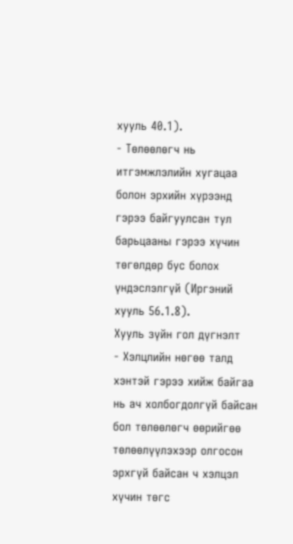хууль 40.1).
- Төлөөлөгч нь итгэмжлэлийн хугацаа болон эрхийн хүрээнд гэрээ байгуулсан тул барьцааны гэрээ хүчин төгөлдөр бус болох үндэслэлгүй (Иргэний хууль 56.1.8).
Хууль зүйн гол дүгнэлт
- Хэлцлийн нөгөө талд хэнтэй гэрээ хийж байгаа нь ач холбогдолгүй байсан бол төлөөлөгч өөрийгөө төлөөлүүлэхээр олгосон эрхгүй байсан ч хэлцэл хүчин төгс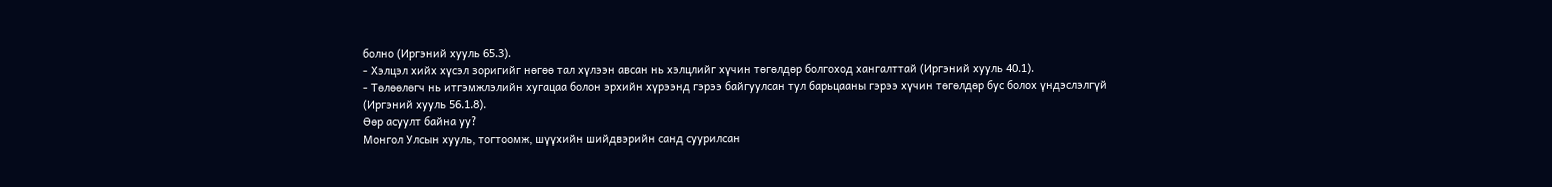болно (Иргэний хууль 65.3).
- Хэлцэл хийх хүсэл зоригийг нөгөө тал хүлээн авсан нь хэлцлийг хүчин төгөлдөр болгоход хангалттай (Иргэний хууль 40.1).
- Төлөөлөгч нь итгэмжлэлийн хугацаа болон эрхийн хүрээнд гэрээ байгуулсан тул барьцааны гэрээ хүчин төгөлдөр бус болох үндэслэлгүй (Иргэний хууль 56.1.8).
Өөр асуулт байна уу?
Монгол Улсын хууль, тогтоомж, шүүхийн шийдвэрийн санд суурилсан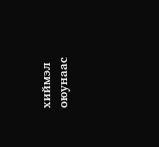хиймэл оюунаас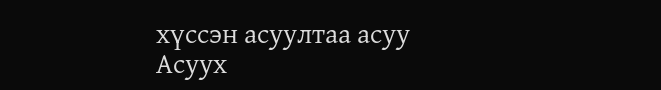хүссэн асуултаа асуу
Асуух